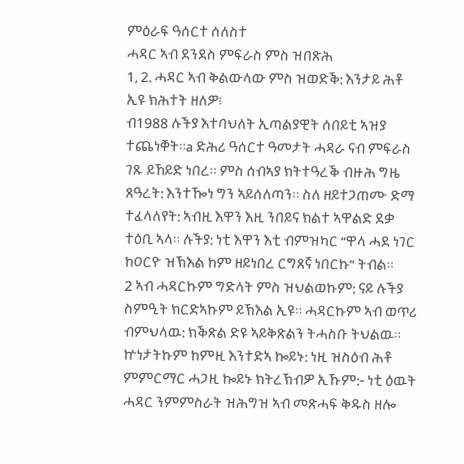ምዕራፍ ዓሰርተ ሰለስተ
ሓዳር ኣብ ደንደስ ምፍራስ ምስ ዝበጽሕ
1, 2. ሓዳር ኣብ ቅልውላው ምስ ዝወድቕ: እንታይ ሕቶ ኢዩ ክሕተት ዘለዎ፧
ብ1988 ሉችያ እተባህለት ኢጣልያዊት ሰበይቲ ኣዝያ ተጨነቐት።a ድሕሪ ዓሰርተ ዓመታት ሓዳራ ናብ ምፍራስ ገጹ ይኸይድ ነበረ። ምስ ሰብኣያ ክትተዓረቕ ብዙሕ ግዜ ጸዓረት: እንተዀነ ግን ኣይሰለጣን። ስለ ዘይተጋጠሙ ድማ ተፈላለየት: ኣብዚ እዋን እዚ ንበይና ክልተ ኣዋልድ ደቃ ተዕቢ ኣላ። ሉችያ: ነቲ እዋን እቲ ብምዝካር “ዋላ ሓደ ነገር ከዐርዮ ዝኽእል ከም ዘይነበረ ርግጸኛ ነበርኩ” ትብል።
2 ኣብ ሓዳርኩም ግድላት ምስ ዝህልወኩም: ናይ ሉችያ ስምዒት ክርድኣኩም ይኽእል ኢዩ። ሓዳርኩም ኣብ ወጥሪ ብምህላዉ: ክቕጽል ድዩ ኣይቅጽልን ትሓስቡ ትህልዉ። ኵነታትኩም ከምዚ እንተድኣ ኰይኑ: ነዚ ዝስዕብ ሕቶ ምምርማር ሓጋዚ ኰይኑ ክትረኽብዎ ኢኹም:- ነቲ ዕዉት ሓዳር ንምምስራት ዝሕግዝ ኣብ መጽሓፍ ቅዱስ ዘሎ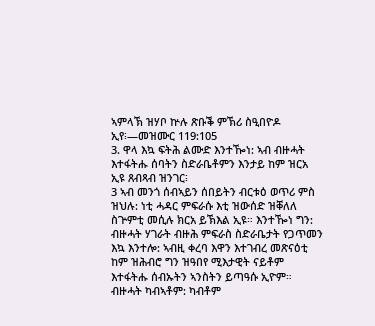ኣምላኽ ዝሃቦ ኵሉ ጽቡቕ ምኽሪ ስዒበዮዶ ኢየ፧—መዝሙር 119:105
3. ዋላ እኳ ፍትሕ ልሙድ እንተዀነ: ኣብ ብዙሓት እተፋትሑ ሰባትን ስድራቤቶምን እንታይ ከም ዝርአ ኢዩ ጸብጻብ ዝንገር፧
3 ኣብ መንጎ ሰብኣይን ሰበይትን ብርቱዕ ወጥሪ ምስ ዝህሉ: ነቲ ሓዳር ምፍራሱ እቲ ዝውሰድ ዝቐለለ ስጕምቲ መሲሉ ክርአ ይኽእል ኢዩ። እንተዀነ ግን: ብዙሓት ሃገራት ብዙሕ ምፍራስ ስድራቤታት የጋጥመን እኳ እንተሎ: ኣብዚ ቀረባ እዋን እተገብረ መጽናዕቲ ከም ዝሕብሮ ግን ዝዓበየ ሚእታዊት ናይቶም እተፋትሑ ሰብኡትን ኣንስትን ይጣዓሱ ኢዮም። ብዙሓት ካብኣቶም: ካብቶም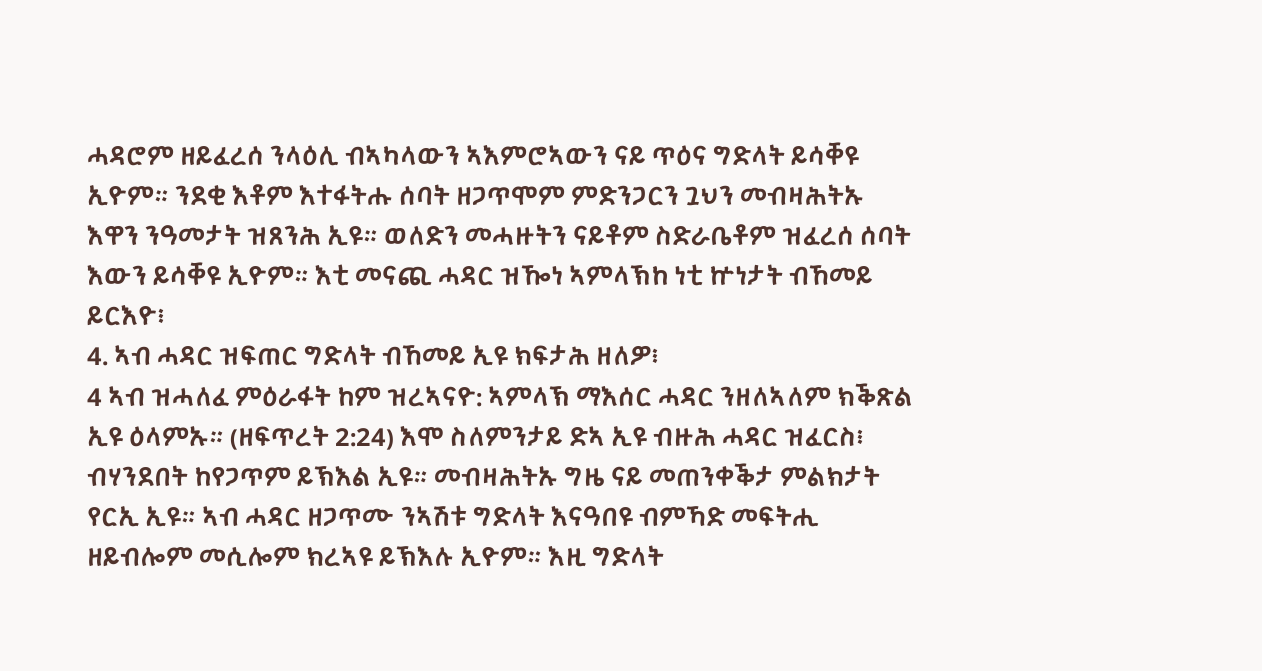ሓዳሮም ዘይፈረሰ ንላዕሊ ብኣካላውን ኣእምሮኣውን ናይ ጥዕና ግድላት ይሳቐዩ ኢዮም። ንደቂ እቶም እተፋትሑ ሰባት ዘጋጥሞም ምድንጋርን ጓህን መብዛሕትኡ እዋን ንዓመታት ዝጸንሕ ኢዩ። ወለድን መሓዙትን ናይቶም ስድራቤቶም ዝፈረሰ ሰባት እውን ይሳቐዩ ኢዮም። እቲ መናጪ ሓዳር ዝዀነ ኣምላኽከ ነቲ ኵነታት ብኸመይ ይርእዮ፧
4. ኣብ ሓዳር ዝፍጠር ግድላት ብኸመይ ኢዩ ክፍታሕ ዘለዎ፧
4 ኣብ ዝሓለፈ ምዕራፋት ከም ዝረኣናዮ: ኣምላኽ ማእሰር ሓዳር ንዘለኣለም ክቕጽል ኢዩ ዕላምኡ። (ዘፍጥረት 2:24) እሞ ስለምንታይ ድኣ ኢዩ ብዙሕ ሓዳር ዝፈርስ፧ ብሃንደበት ከየጋጥም ይኽእል ኢዩ። መብዛሕትኡ ግዜ ናይ መጠንቀቕታ ምልክታት የርኢ ኢዩ። ኣብ ሓዳር ዘጋጥሙ ንኣሽቱ ግድላት እናዓበዩ ብምኻድ መፍትሒ ዘይብሎም መሲሎም ክረኣዩ ይኽእሉ ኢዮም። እዚ ግድላት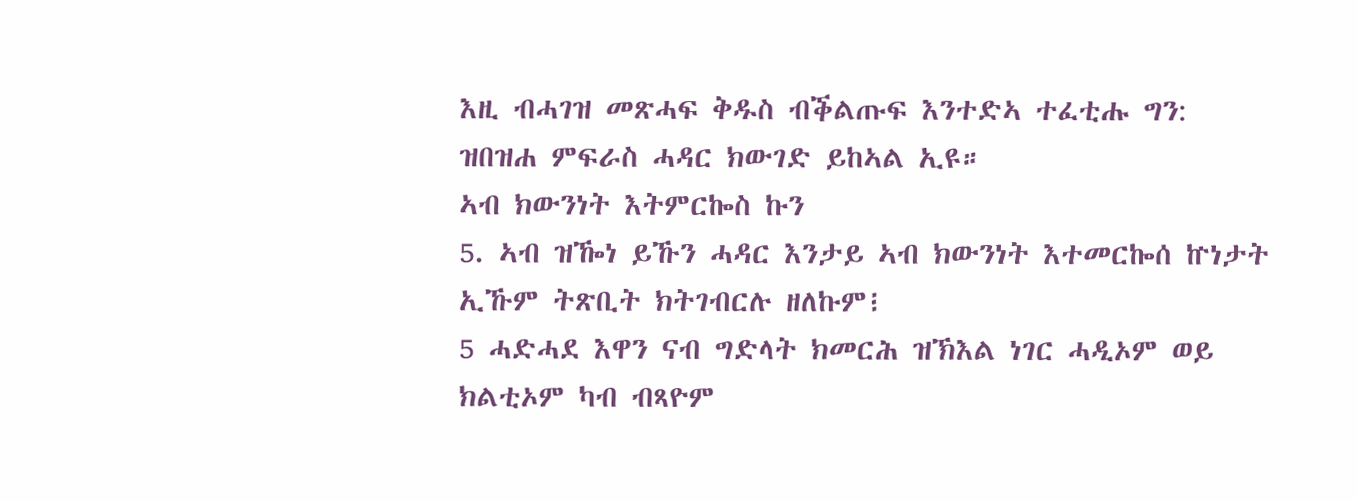እዚ ብሓገዝ መጽሓፍ ቅዱስ ብቕልጡፍ እንተድኣ ተፈቲሑ ግን: ዝበዝሐ ምፍራስ ሓዳር ክውገድ ይከኣል ኢዩ።
ኣብ ክውንነት እትምርኰስ ኩን
5. ኣብ ዝዀነ ይኹን ሓዳር እንታይ ኣብ ክውንነት እተመርኰሰ ኵነታት ኢኹም ትጽቢት ክትገብርሉ ዘለኩም፧
5 ሓድሓደ እዋን ናብ ግድላት ክመርሕ ዝኽእል ነገር ሓዲኦም ወይ ክልቲኦም ካብ ብጻዮም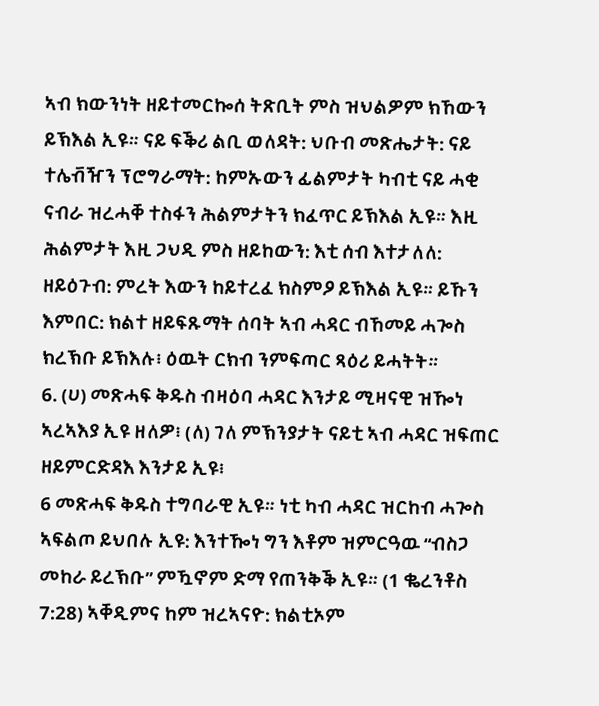ኣብ ክውንነት ዘይተመርኰሰ ትጽቢት ምስ ዝህልዎም ክኸውን ይኽእል ኢዩ። ናይ ፍቕሪ ልቢ ወለዳት: ህቡብ መጽሔታት: ናይ ተሌቭዥን ፕሮግራማት: ከምኡውን ፊልምታት ካብቲ ናይ ሓቂ ናብራ ዝረሓቐ ተስፋን ሕልምታትን ክፈጥር ይኽእል ኢዩ። እዚ ሕልምታት እዚ ጋህዲ ምስ ዘይከውን: እቲ ሰብ እተታለለ: ዘይዕጉብ: ምረት እውን ከይተረፈ ክስምዖ ይኽእል ኢዩ። ይኹን እምበር: ክልተ ዘይፍጹማት ሰባት ኣብ ሓዳር ብኸመይ ሓጐስ ክረኽቡ ይኽእሉ፧ ዕዉት ርክብ ንምፍጣር ጻዕሪ ይሓትት።
6. (ሀ) መጽሓፍ ቅዱስ ብዛዕባ ሓዳር እንታይ ሚዛናዊ ዝዀነ ኣረኣእያ ኢዩ ዘለዎ፧ (ለ) ገለ ምኽንያታት ናይቲ ኣብ ሓዳር ዝፍጠር ዘይምርድዳእ እንታይ ኢዩ፧
6 መጽሓፍ ቅዱስ ተግባራዊ ኢዩ። ነቲ ካብ ሓዳር ዝርከብ ሓጐስ ኣፍልጦ ይህበሉ ኢዩ: እንተዀነ ግን እቶም ዝምርዓዉ “ብስጋ መከራ ይረኽቡ” ምዃኖም ድማ የጠንቅቕ ኢዩ። (1 ቈረንቶስ 7:28) ኣቐዲምና ከም ዝረኣናዮ: ክልቲኦም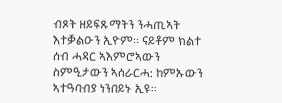ብጾት ዘይፍጹማትን ንሓጢኣት እተቓልዑን ኢዮም። ናይቶም ክልተ ሰብ ሓዳር ኣእምሮኣውን ስምዒታውን ኣሰራርሓ: ከምኡውን ኣተዓባብያ ነንበይኑ ኢዩ።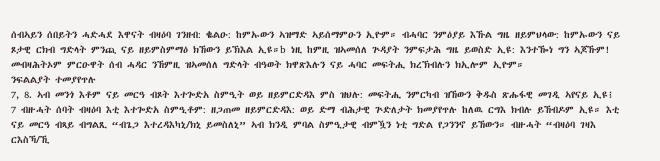ሰብኣይን ሰበይትን ሓድሓደ እዋናት ብዛዕባ ገንዘብ: ቈልዑ: ከምኡውን ኣዝማድ ኣይሰማምዑን ኢዮም። ብሓባር ንምዕያይ እኹል ግዜ ዘይምህላው: ከምኡውን ናይ ጾታዊ ርክብ ግድላት ምንጪ ናይ ዘይምስምማዕ ክኸውን ይኽእል ኢዩ።b ነዚ ከምዚ ዝኣመሰለ ጕዳያት ንምፍታሕ ግዜ ይወስድ ኢዩ: እንተዀነ ግን ኣጆኹም! መብዛሕትኦም ምርዑዋት ሰብ ሓዳር ንኸምዚ ዝኣመሰለ ግድላት ብዓወት ክዋጽእሉን ናይ ሓባር መፍትሒ ክረኽብሉን ክኢሎም ኢዮም።
ንፍልልያት ተመያየጥሉ
7, 8. ኣብ መንጎ እቶም ናይ መርዓ ብጾት እተጐድአ ስምዒት ወይ ዘይምርድዳእ ምስ ዝህሉ: መፍትሒ ንምርካብ ዝኸውን ቅዱስ ጽሑፋዊ መገዲ ኣየናይ ኢዩ፧
7 ብዙሓት ሰባት ብዛዕባ እቲ እተጐድአ ስምዒቶም: ዘጋጠመ ዘይምርድዳእ: ወይ ድማ ብሕታዊ ጕድለታት ክመያየጥሉ ከለዉ ርግእ ክብሉ ይኸብዶም ኢዩ። እቲ ናይ መርዓ ብጻይ ብግልጺ “ብጌጋ እተረዳእካኒ/ክኒ ይመስለኒ” ኣብ ክንዲ ምባል ስምዒታዊ ብምዃን ነቲ ግድል የጋንንኖ ይኸውን። ብዙሓት “ብዛዕባ ገዛእ ርእስኻ/ኺ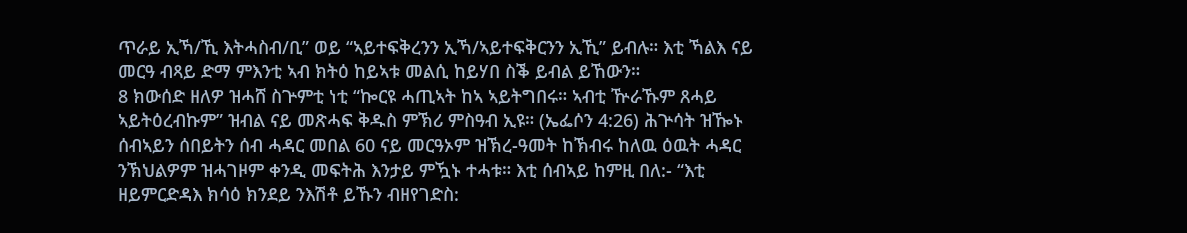ጥራይ ኢኻ/ኺ እትሓስብ/ቢ” ወይ “ኣይተፍቅረንን ኢኻ/ኣይተፍቅርንን ኢኺ” ይብሉ። እቲ ኻልእ ናይ መርዓ ብጻይ ድማ ምእንቲ ኣብ ክትዕ ከይኣቱ መልሲ ከይሃበ ስቕ ይብል ይኸውን።
8 ክውሰድ ዘለዎ ዝሓሸ ስጕምቲ ነቲ “ኰርዩ ሓጢኣት ከኣ ኣይትግበሩ። ኣብቲ ዅራኹም ጸሓይ ኣይትዕረብኩም” ዝብል ናይ መጽሓፍ ቅዱስ ምኽሪ ምስዓብ ኢዩ። (ኤፌሶን 4:26) ሕጕሳት ዝዀኑ ሰብኣይን ሰበይትን ሰብ ሓዳር መበል 60 ናይ መርዓኦም ዝኽረ-ዓመት ከኽብሩ ከለዉ ዕዉት ሓዳር ንኽህልዎም ዝሓገዞም ቀንዲ መፍትሕ እንታይ ምዃኑ ተሓቱ። እቲ ሰብኣይ ከምዚ በለ:- “እቲ ዘይምርድዳእ ክሳዕ ክንደይ ንእሽቶ ይኹን ብዘየገድስ: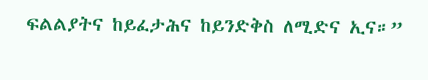ፍልልያትና ከይፈታሕና ከይንድቅስ ለሚድና ኢና።”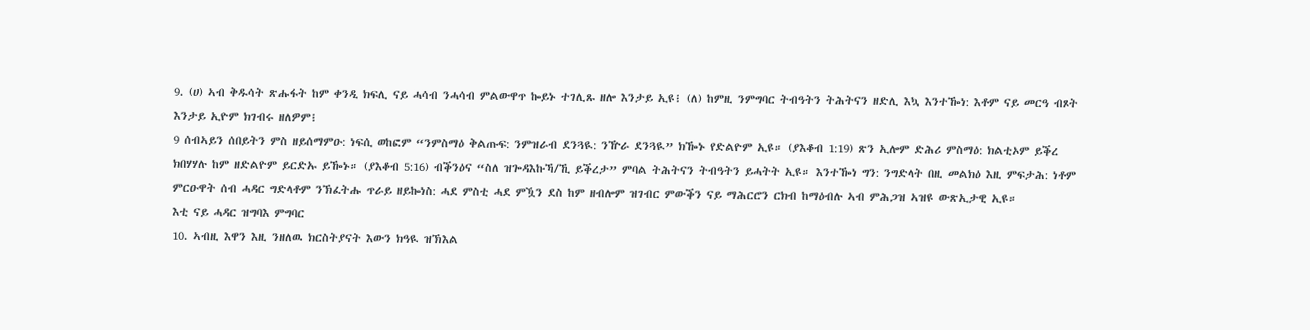9. (ሀ) ኣብ ቅዱሳት ጽሑፋት ከም ቀንዲ ክፍሊ ናይ ሓሳብ ንሓሳብ ምልውዋጥ ኰይኑ ተገሊጹ ዘሎ እንታይ ኢዩ፧ (ለ) ከምዚ ንምግባር ትብዓትን ትሕትናን ዘድሊ እኳ እንተዀነ: እቶም ናይ መርዓ ብጾት እንታይ ኢዮም ክገብሩ ዘለዎም፧
9 ሰብኣይን ሰበይትን ምስ ዘይሰማምዑ: ነፍሲ ወከፎም “ንምስማዕ ቅልጡፍ: ንምዝራብ ደንጓዪ: ንዅራ ደንጓዪ” ክዀኑ የድልዮም ኢዩ። (ያእቆብ 1:19) ጽን ኢሎም ድሕሪ ምስማዕ: ክልቲኦም ይቕረ ክበሃሃሉ ከም ዘድልዮም ይርድኡ ይዀኑ። (ያእቆብ 5:16) ብቕንዕና “ስለ ዝጐዳእኩኻ/ኺ ይቕረታ” ምባል ትሕትናን ትብዓትን ይሓትት ኢዩ። እንተዀነ ግን: ንግድላት በዚ መልክዕ እዚ ምፍታሕ: ነቶም ምርዑዋት ሰብ ሓዳር ግድላቶም ንኽፈትሑ ጥራይ ዘይኰነስ: ሓደ ምስቲ ሓደ ምዃን ደስ ከም ዘብሎም ዝገብር ምውቕን ናይ ማሕርሮን ርክብ ከማዕብሉ ኣብ ምሕጋዝ ኣዝዩ ውጽኢታዊ ኢዩ።
እቲ ናይ ሓዳር ዝግባእ ምግባር
10. ኣብዚ እዋን እዚ ንዘለዉ ክርስትያናት እውን ክዓዪ ዝኽእል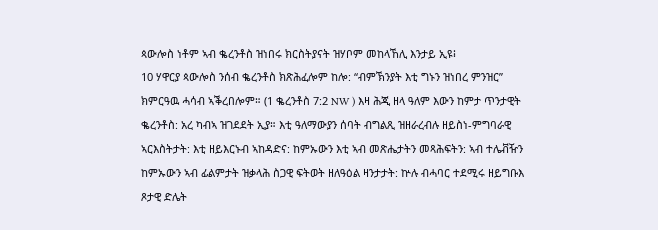ጳውሎስ ነቶም ኣብ ቈረንቶስ ዝነበሩ ክርስትያናት ዝሃቦም መከላኸሊ እንታይ ኢዩ፧
10 ሃዋርያ ጳውሎስ ንሰብ ቈረንቶስ ክጽሕፈሎም ከሎ: “ብምኽንያት እቲ ግኑን ዝነበረ ምንዝር” ክምርዓዉ ሓሳብ ኣቕረበሎም። (1 ቈረንቶስ 7:2 NW ) እዛ ሕጂ ዘላ ዓለም እውን ከምታ ጥንታዊት ቈረንቶስ: አረ ካብኣ ዝገደደት ኢያ። እቲ ዓለማውያን ሰባት ብግልጺ ዝዘራረብሉ ዘይስነ-ምግባራዊ ኣርእስትታት: እቲ ዘይእርኑብ ኣከዳድና: ከምኡውን እቲ ኣብ መጽሔታትን መጻሕፍትን: ኣብ ተሌቭዥን ከምኡውን ኣብ ፊልምታት ዝቃላሕ ስጋዊ ፍትወት ዘለዓዕል ዛንታታት: ኵሉ ብሓባር ተደሚሩ ዘይግቡእ ጾታዊ ድሌት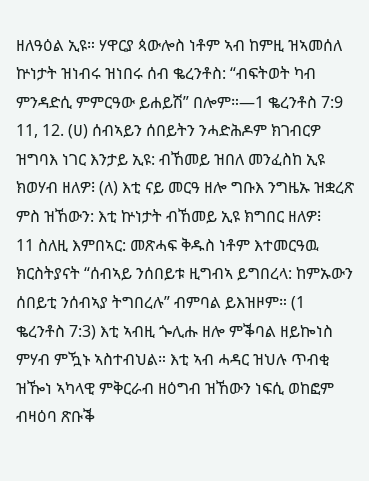ዘለዓዕል ኢዩ። ሃዋርያ ጳውሎስ ነቶም ኣብ ከምዚ ዝኣመሰለ ኵነታት ዝነብሩ ዝነበሩ ሰብ ቈረንቶስ: “ብፍትወት ካብ ምንዳድሲ ምምርዓው ይሐይሽ” በሎም።—1 ቈረንቶስ 7:9
11, 12. (ሀ) ሰብኣይን ሰበይትን ንሓድሕዶም ክገብርዎ ዝግባእ ነገር እንታይ ኢዩ: ብኸመይ ዝበለ መንፈስከ ኢዩ ክወሃብ ዘለዎ፧ (ለ) እቲ ናይ መርዓ ዘሎ ግቡእ ንግዜኡ ዝቋረጽ ምስ ዝኸውን: እቲ ኵነታት ብኸመይ ኢዩ ክግበር ዘለዎ፧
11 ስለዚ እምበኣር: መጽሓፍ ቅዱስ ነቶም እተመርዓዉ ክርስትያናት “ሰብኣይ ንሰበይቱ ዚግብኣ ይግበረላ: ከምኡውን ሰበይቲ ንሰብኣያ ትግበረሉ” ብምባል ይእዝዞም። (1 ቈረንቶስ 7:3) እቲ ኣብዚ ጐሊሑ ዘሎ ምቕባል ዘይኰነስ ምሃብ ምዃኑ ኣስተብህል። እቲ ኣብ ሓዳር ዝህሉ ጥብቂ ዝዀነ ኣካላዊ ምቅርራብ ዘዕግብ ዝኸውን ነፍሲ ወከፎም ብዛዕባ ጽቡቕ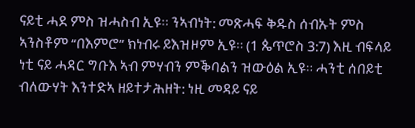ናይቲ ሓደ ምስ ዝሓስብ ኢዩ። ንኣብነት: መጽሓፍ ቅዱስ ሰብኡት ምስ ኣንስቶም “በእምሮ” ክነብሩ ይእዝዞም ኢዩ። (1 ጴጥሮስ 3:7) እዚ ብፍላይ ነቲ ናይ ሓዳር ግቡእ ኣብ ምሃብን ምቕባልን ዝውዕል ኢዩ። ሓንቲ ሰበይቲ ብለውሃት እንተድኣ ዘይተታሕዘት: ነዚ መዳይ ናይ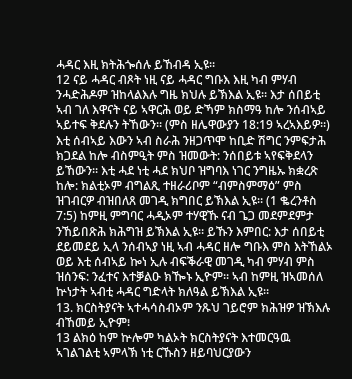ሓዳር እዚ ክትሕጐሰሉ ይኸብዳ ኢዩ።
12 ናይ ሓዳር ብጾት ነዚ ናይ ሓዳር ግቡእ እዚ ካብ ምሃብ ንሓድሕዶም ዝከላልእሉ ግዜ ክህሉ ይኽእል ኢዩ። እታ ሰበይቲ ኣብ ገለ እዋናት ናይ ኣዋርሕ ወይ ድኻም ክስማዓ ከሎ ንሰብኣይ ኣይተፍ ቅደሉን ትኸውን። (ምስ ዘሌዋውያን 18:19 ኣረኣእይዎ።) እቲ ሰብኣይ እውን ኣብ ስራሕ ንዘጋጥሞ ከቢድ ሽግር ንምፍታሕ ክጋደል ከሎ ብስምዒት ምስ ዝመውት: ንሰበይቱ ኣየፍቅደላን ይኸውን። እቲ ሓደ ነቲ ሓደ ክህቦ ዝግባእ ነገር ንግዜኡ ክቋረጽ ከሎ: ክልቲኦም ብግልጺ ተዘራሪቦም “ብምስምማዕ” ምስ ዝገብርዎ ብዝበለጸ መገዲ ክግበር ይኽእል ኢዩ። (1 ቈረንቶስ 7:5) ከምዚ ምግባር ሓዲኦም ተሃዊኹ ናብ ጌጋ መደምደምታ ንኸይበጽሕ ክሕግዝ ይኽእል ኢዩ። ይኹን እምበር: እታ ሰበይቲ ደይመደይ ኢላ ንሰብኣያ ነዚ ኣብ ሓዳር ዘሎ ግቡእ ምስ እትኸልኦ ወይ እቲ ሰብኣይ ኰነ ኢሉ ብፍቕራዊ መገዲ ካብ ምሃብ ምስ ዝሰንፍ: ንፈተና እተቓልዑ ክዀኑ ኢዮም። ኣብ ከምዚ ዝኣመሰለ ኵነታት ኣብቲ ሓዳር ግድላት ክለዓል ይኽእል ኢዩ።
13. ክርስትያናት ኣተሓሳስብኦም ንጹህ ገይሮም ክሕዝዎ ዝኽእሉ ብኸመይ ኢዮም፧
13 ልክዕ ከም ኵሎም ካልኦት ክርስትያናት እተመርዓዉ ኣገልገልቲ ኣምላኽ ነቲ ርኹስን ዘይባህርያውን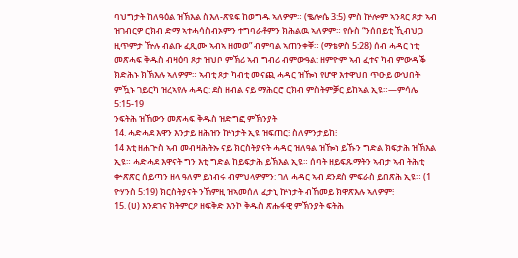ባህግታት ከለዓዕል ዝኽእል ስእለ-ጽዩፍ ከወግዱ ኣለዎም። (ቈሎሴ 3:5) ምስ ኵሎም ኣንጻር ጾታ ኣብ ዝገብርዎ ርክብ ድማ ኣተሓሳስብኦምን ተግባራቶምን ክሕልዉ ኣለዎም። የሱስ “ንሰበይቲ ኺብህጋ ዚጥምታ ዅሉ ብልቡ ፈጺሙ ኣብኣ ዘመወ” ብምባል ኣጠንቀቐ። (ማቴዎስ 5:28) ሰብ ሓዳር ነቲ መጽሓፍ ቅዱስ ብዛዕባ ጾታ ዝህቦ ምኽሪ ኣብ ግብሪ ብምውዓል: ዘምዮም ኣብ ፈተና ካብ ምውዳቕ ክድሕኑ ክኽእሉ ኣለዎም። ኣብቲ ጾታ ካብቲ መናጪ ሓዳር ዝዀነ የሆዋ እተዋህበ ጥዑይ ውህበት ምዃኑ ገይርካ ዝረኣየሉ ሓዳር: ደስ ዘብል ናይ ማሕርሮ ርክብ ምስትምቓር ይከኣል ኢዩ።—ምሳሌ 5:15-19
ንፍትሕ ዝኸውን መጽሓፍ ቅዱስ ዝድግፎ ምኽንያት
14. ሓድሓደ እዋን እንታይ ዘሕዝን ኵነታት ኢዩ ዝፍጠር፧ ስለምንታይከ፧
14 እቲ ዘሐጕስ ኣብ መብዛሕትኡ ናይ ክርስትያናት ሓዳር ዝለዓል ዝዀነ ይኹን ግድል ክፍታሕ ዝኽእል ኢዩ። ሓድሓደ እዋናት ግን እቲ ግድል ከይፍታሕ ይኽእል ኢዩ። ሰባት ዘይፍጹማትን ኣብታ ኣብ ትሕቲ ቍጽጽር ሰይጣን ዘላ ዓለም ይነብሩ ብምህላዎምን: ገለ ሓዳር ኣብ ደንደስ ምፍራስ ይበጽሕ ኢዩ። (1 ዮሃንስ 5:19) ክርስትያናት ንኸምዚ ዝኣመሰለ ፈታኒ ኵነታት ብኸመይ ክዋጽእሉ ኣለዎም፧
15. (ሀ) እንደገና ክትምርዖ ዘፍቅድ እንኮ ቅዱስ ጽሑፋዊ ምኽንያት ፍትሕ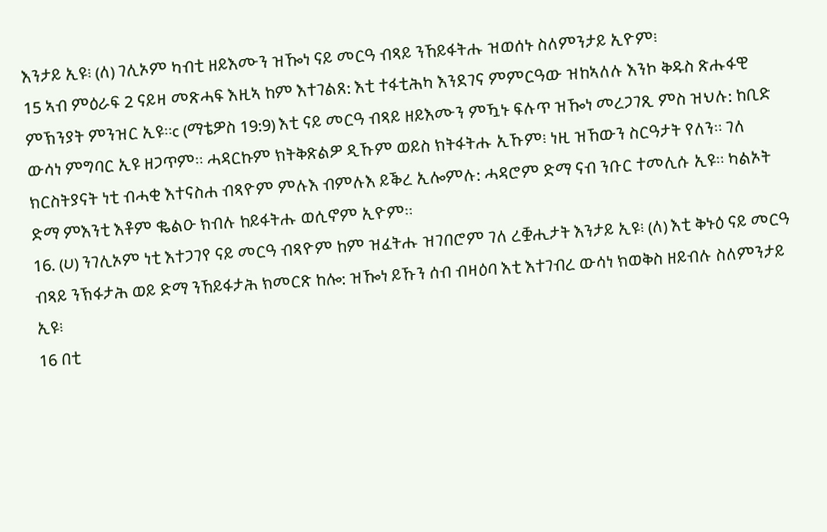እንታይ ኢዩ፧ (ለ) ገሊኦም ካብቲ ዘይእሙን ዝዀነ ናይ መርዓ ብጻይ ንኸይፋትሑ ዝወሰኑ ስለምንታይ ኢዮም፧
15 ኣብ ምዕራፍ 2 ናይዛ መጽሓፍ እዚኣ ከም እተገልጸ: እቲ ተፋቲሕካ እንደገና ምምርዓው ዝከኣለሉ እንኮ ቅዱስ ጽሑፋዊ ምኽንያት ምንዝር ኢዩ።c (ማቴዎስ 19:9) እቲ ናይ መርዓ ብጻይ ዘይእሙን ምዃኑ ፍሉጥ ዝዀነ መረጋገጺ ምስ ዝህሉ: ከቢድ ውሳነ ምግባር ኢዩ ዘጋጥም። ሓዳርኩም ክትቅጽልዎ ዲኹም ወይስ ክትፋትሑ ኢኹም፧ ነዚ ዝኸውን ስርዓታት የለን። ገለ ክርስትያናት ነቲ ብሓቂ እተናስሐ ብጻዮም ምሉእ ብምሉእ ይቕረ ኢሎምሉ: ሓዳሮም ድማ ናብ ንቡር ተመሊሱ ኢዩ። ካልኦት ድማ ምእንቲ እቶም ቈልዑ ክብሉ ከይፋትሑ ወሲኖም ኢዮም።
16. (ሀ) ንገሊኦም ነቲ እተጋገየ ናይ መርዓ ብጻዮም ከም ዝፈትሑ ዝገበሮም ገለ ረቛሒታት እንታይ ኢዩ፧ (ለ) እቲ ቅኑዕ ናይ መርዓ ብጻይ ንኽፋታሕ ወይ ድማ ንኸይፋታሕ ክመርጽ ከሎ: ዝዀነ ይኹን ሰብ ብዛዕባ እቲ እተገብረ ውሳነ ክወቅስ ዘይብሉ ስለምንታይ ኢዩ፧
16 በቲ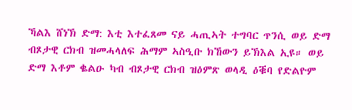ኻልእ ሸነኽ ድማ: እቲ እተፈጸመ ናይ ሓጢኣት ተግባር ጥንሲ ወይ ድማ ብጾታዊ ርክብ ዝመሓላለፍ ሕማም ኣስዒቡ ክኸውን ይኽእል ኢዩ። ወይ ድማ እቶም ቈልዑ ካብ ብጾታዊ ርክብ ዝዕምጽ ወላዲ ዕቑባ የድልዮም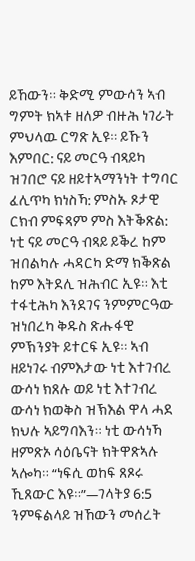ይኸውን። ቅድሚ ምውሳን ኣብ ግምት ክኣቱ ዘለዎ ብዙሕ ነገራት ምህላዉ ርግጽ ኢዩ። ይኹን እምበር: ናይ መርዓ ብጻይካ ዝገበሮ ናይ ዘይተኣማንነት ተግባር ፈሊጥካ ክነስኻ: ምስኡ ጾታዊ ርክብ ምፍጻም ምስ እትቕጽል: ነቲ ናይ መርዓ ብጻይ ይቕረ ከም ዝበልካሉ ሓዳርካ ድማ ክቕጽል ከም እትደሊ ዝሕብር ኢዩ። እቲ ተፋቲሕካ እንደገና ንምምርዓው ዝነበረካ ቅዱስ ጽሑፋዊ ምኽንያት ይተርፍ ኢዩ። ኣብ ዘይነገሩ ብምእታው ነቲ እተገብረ ውሳነ ክጸሉ ወይ ነቲ እተገብረ ውሳነ ክወቅስ ዝኽእል ዋላ ሓደ ክህሉ ኣይግባእን። ነቲ ውሳነኻ ዘምጽኦ ሳዕቤናት ክትዋጽኣሉ ኣሎካ። “ነፍሲ ወከፍ ጸጾሩ ኺጸውር እዩ።”—ገላትያ 6:5
ንምፍልላይ ዝኸውን መሰረት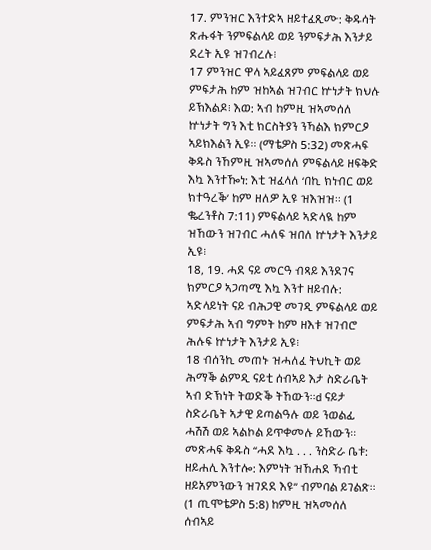17. ምንዝር እንተድኣ ዘይተፈጺሙ: ቅዱሳት ጽሑፋት ንምፍልላይ ወይ ንምፍታሕ እንታይ ደረት ኢዩ ዝገብረሉ፧
17 ምንዝር ዋላ ኣይፈጸም ምፍልላይ ወይ ምፍታሕ ከም ዝከኣል ዝገብር ኵነታት ክህሉ ይኽእልዶ፧ እወ: ኣብ ከምዚ ዝኣመሰለ ኵነታት ግን እቲ ክርስትያን ንኻልእ ክምርዖ ኣይክእልን ኢዩ። (ማቴዎስ 5:32) መጽሓፍ ቅዱስ ንኸምዚ ዝኣመሰለ ምፍልላይ ዘፍቅድ እኳ እንተዀነ: እቲ ዝፈላለ ‘በኪ ክነብር ወይ ክተዓረቕ’ ከም ዘለዎ ኢዩ ዝእዝዝ። (1 ቈረንቶስ 7:11) ምፍልላይ ኣድላዪ ከም ዝኸውን ዝገብር ሓለፍ ዝበለ ኵነታት እንታይ ኢዩ፧
18, 19. ሓደ ናይ መርዓ ብጻይ እንደገና ክምርዖ ኣጋጣሚ እኳ እንተ ዘይብሉ: ኣድላይነት ናይ ብሕጋዊ መገዲ ምፍልላይ ወይ ምፍታሕ ኣብ ግምት ከም ዘእቱ ዝገብሮ ሕሉፍ ኵነታት እንታይ ኢዩ፧
18 ብሰንኪ መጠኑ ዝሓለፈ ትህኪት ወይ ሕማቕ ልምዲ ናይቲ ሰብኣይ እታ ስድራቤት ኣብ ድኽነት ትወድቕ ትኸውን።d ናይታ ስድራቤት ኣታዊ ይጣልዓሉ ወይ ንወልፊ ሓሽሽ ወይ ኣልኮል ይጥቀመሉ ይኸውን። መጽሓፍ ቅዱስ “ሓደ እኳ . . . ንስድራ ቤቱ: ዘይሐሊ እንተሎ: እምነት ዝኸሐደ ኻብቲ ዘይአምንውን ዝገደደ እዩ” ብምባል ይገልጽ። (1 ጢሞቴዎስ 5:8) ከምዚ ዝኣመሰለ ሰብኣይ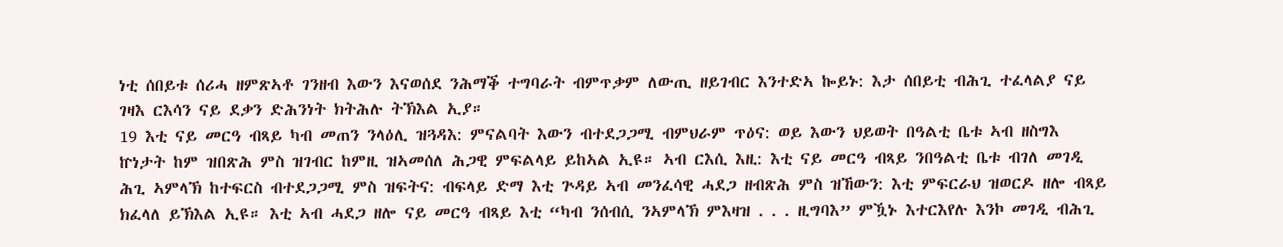ነቲ ሰበይቱ ሰሪሓ ዘምጽኣቶ ገንዘብ እውን እናወሰደ ንሕማቕ ተግባራት ብምጥቃም ለውጢ ዘይገብር እንተድኣ ኰይኑ: እታ ሰበይቲ ብሕጊ ተፈላልያ ናይ ገዛእ ርእሳን ናይ ደቃን ድሕንነት ክትሕሉ ትኽእል ኢያ።
19 እቲ ናይ መርዓ ብጻይ ካብ መጠን ንላዕሊ ዝጓዳእ: ምናልባት እውን ብተደጋጋሚ ብምህራም ጥዕና: ወይ እውን ህይወት በዓልቲ ቤቱ ኣብ ዘስግእ ኵነታት ከም ዝበጽሕ ምስ ዝገብር ከምዚ ዝኣመሰለ ሕጋዊ ምፍልላይ ይከኣል ኢዩ። ኣብ ርእሲ እዚ: እቲ ናይ መርዓ ብጻይ ንበዓልቲ ቤቱ ብገለ መገዲ ሕጊ ኣምላኽ ከተፍርስ ብተደጋጋሚ ምስ ዝፍትና: ብፍላይ ድማ እቲ ጕዳይ ኣብ መንፈሳዊ ሓደጋ ዘብጽሕ ምስ ዝኸውን: እቲ ምፍርራህ ዝወርዶ ዘሎ ብጻይ ክፈላለ ይኽእል ኢዩ። እቲ ኣብ ሓደጋ ዘሎ ናይ መርዓ ብጻይ እቲ “ካብ ንሰብሲ ንኣምላኽ ምእዛዝ . . . ዚግባእ” ምዃኑ እተርእየሉ እንኮ መገዲ ብሕጊ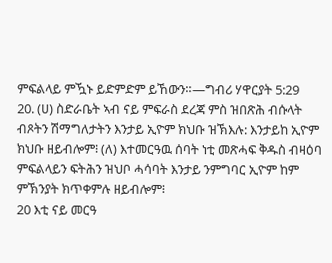ምፍልላይ ምዃኑ ይድምድም ይኸውን።—ግብሪ ሃዋርያት 5:29
20. (ሀ) ስድራቤት ኣብ ናይ ምፍራስ ደረጃ ምስ ዝበጽሕ ብሱላት ብጾትን ሽማግለታትን እንታይ ኢዮም ክህቡ ዝኽእሉ: እንታይከ ኢዮም ክህቡ ዘይብሎም፧ (ለ) እተመርዓዉ ሰባት ነቲ መጽሓፍ ቅዱስ ብዛዕባ ምፍልላይን ፍትሕን ዝህቦ ሓሳባት እንታይ ንምግባር ኢዮም ከም ምኽንያት ክጥቀምሉ ዘይብሎም፧
20 እቲ ናይ መርዓ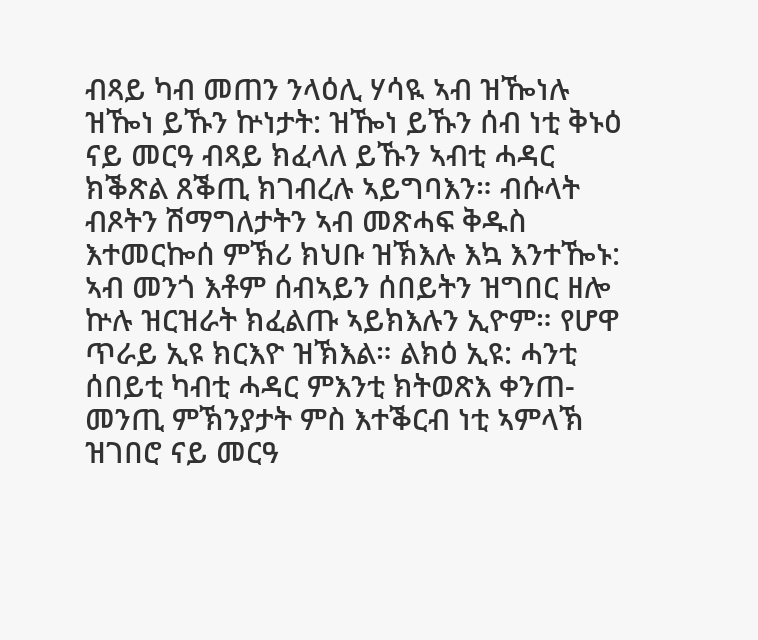ብጻይ ካብ መጠን ንላዕሊ ሃሳዪ ኣብ ዝዀነሉ ዝዀነ ይኹን ኵነታት: ዝዀነ ይኹን ሰብ ነቲ ቅኑዕ ናይ መርዓ ብጻይ ክፈላለ ይኹን ኣብቲ ሓዳር ክቕጽል ጸቕጢ ክገብረሉ ኣይግባእን። ብሱላት ብጾትን ሽማግለታትን ኣብ መጽሓፍ ቅዱስ እተመርኰሰ ምኽሪ ክህቡ ዝኽእሉ እኳ እንተዀኑ: ኣብ መንጎ እቶም ሰብኣይን ሰበይትን ዝግበር ዘሎ ኵሉ ዝርዝራት ክፈልጡ ኣይክእሉን ኢዮም። የሆዋ ጥራይ ኢዩ ክርእዮ ዝኽእል። ልክዕ ኢዩ: ሓንቲ ሰበይቲ ካብቲ ሓዳር ምእንቲ ክትወጽእ ቀንጠ-መንጢ ምኽንያታት ምስ እተቕርብ ነቲ ኣምላኽ ዝገበሮ ናይ መርዓ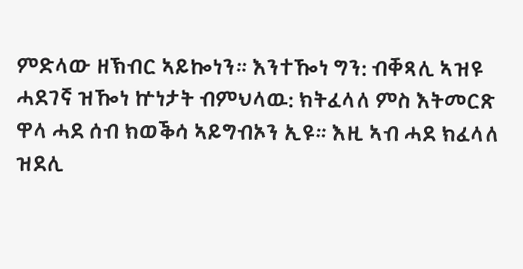ምድላው ዘኽብር ኣይኰነን። እንተዀነ ግን: ብቐጻሊ ኣዝዩ ሓደገኛ ዝዀነ ኵነታት ብምህላዉ: ክትፈላለ ምስ እትመርጽ ዋላ ሓደ ሰብ ክወቕሳ ኣይግብኦን ኢዩ። እዚ ኣብ ሓደ ክፈላለ ዝደሊ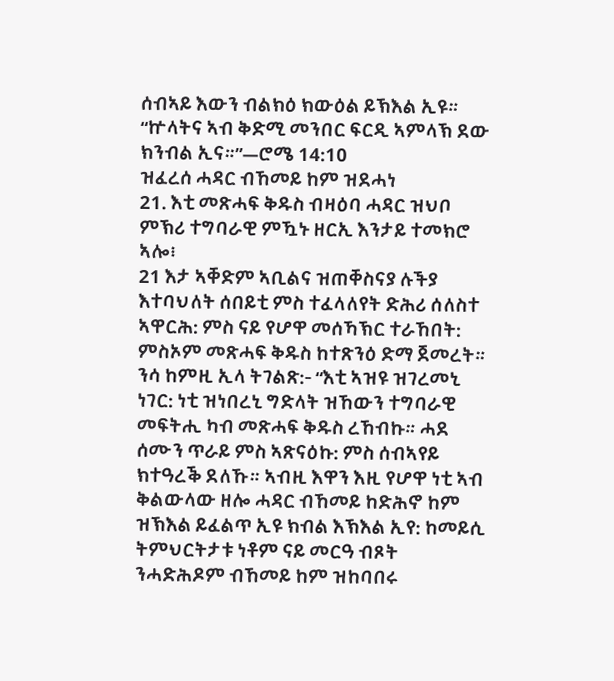ሰብኣይ እውን ብልክዕ ክውዕል ይኽእል ኢዩ። “ኵላትና ኣብ ቅድሚ መንበር ፍርዲ ኣምላኽ ደው ክንብል ኢና።”—ሮሜ 14:10
ዝፈረሰ ሓዳር ብኸመይ ከም ዝደሓነ
21. እቲ መጽሓፍ ቅዱስ ብዛዕባ ሓዳር ዝህቦ ምኽሪ ተግባራዊ ምዃኑ ዘርኢ እንታይ ተመክሮ ኣሎ፧
21 እታ ኣቐድም ኣቢልና ዝጠቐስናያ ሉችያ እተባህለት ሰበይቲ ምስ ተፈላለየት ድሕሪ ሰለስተ ኣዋርሕ: ምስ ናይ የሆዋ መሰኻኽር ተራኸበት: ምስኦም መጽሓፍ ቅዱስ ከተጽንዕ ድማ ጀመረት። ንሳ ከምዚ ኢላ ትገልጽ:- “እቲ ኣዝዩ ዝገረመኒ ነገር: ነቲ ዝነበረኒ ግድላት ዝኸውን ተግባራዊ መፍትሒ ካብ መጽሓፍ ቅዱስ ረኸብኩ። ሓደ ሰሙን ጥራይ ምስ ኣጽናዕኩ: ምስ ሰብኣየይ ክተዓረቕ ደለኹ። ኣብዚ እዋን እዚ የሆዋ ነቲ ኣብ ቅልውላው ዘሎ ሓዳር ብኸመይ ከድሕኖ ከም ዝኽእል ይፈልጥ ኢዩ ክብል እኽእል ኢየ: ከመይሲ ትምህርትታቱ ነቶም ናይ መርዓ ብጾት ንሓድሕዶም ብኸመይ ከም ዝከባበሩ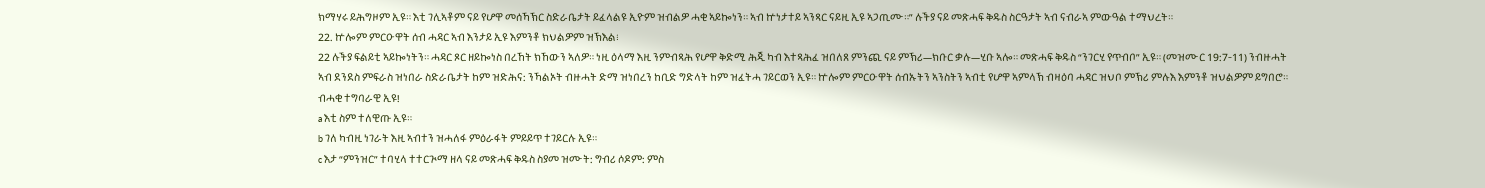ክማሃሩ ይሕግዞም ኢዩ። እቲ ገሊኣቶም ናይ የሆዋ መሰኻኽር ስድራቤታት ይፈላልዩ ኢዮም ዝብልዎ ሓቂ ኣይኰነን። ኣብ ኵነታተይ ኣንጻር ናይዚ ኢዩ ኣጋጢሙ።” ሉችያ ናይ መጽሓፍ ቅዱስ ስርዓታት ኣብ ናብራኣ ምውዓል ተማህረት።
22. ኵሎም ምርዑዋት ሰብ ሓዳር ኣብ እንታይ ኢዩ እምንቶ ክህልዎም ዝኽእል፧
22 ሉችያ ፍልይቲ ኣይኰነትን። ሓዳር ጾር ዘይኰነስ በረኸት ክኸውን ኣለዎ። ነዚ ዕላማ እዚ ንምብጻሕ የሆዋ ቅድሚ ሕጂ ካብ እተጻሕፈ ዝበለጸ ምንጪ ናይ ምኽሪ—ክቡር ቃሉ—ሂቡ ኣሎ። መጽሓፍ ቅዱስ “ንገርሂ የጥብቦ” ኢዩ። (መዝሙር 19:7-11) ንብዙሓት ኣብ ደንደስ ምፍራስ ዝነበራ ስድራቤታት ከም ዝድሕና: ንኻልኦት ብዙሓት ድማ ዝነበረን ከቢድ ግድላት ከም ዝፈትሓ ገይርወን ኢዩ። ኵሎም ምርዑዋት ሰብኡትን ኣንስትን ኣብቲ የሆዋ ኣምላኽ ብዛዕባ ሓዳር ዝህቦ ምኽሪ ምሉእ እምንቶ ዝህልዎም ይግበሮ። ብሓቂ ተግባራዊ ኢዩ!
a እቲ ስም ተለዊጡ ኢዩ።
b ገለ ካብዚ ነገራት እዚ ኣብተን ዝሓለፋ ምዕራፋት ምይይጥ ተገይርሉ ኢዩ።
c እታ “ምንዝር” ተባሂላ ተተርጒማ ዘላ ናይ መጽሓፍ ቅዱስ ስያመ ዝሙት: ግብሪ ሶዶም: ምስ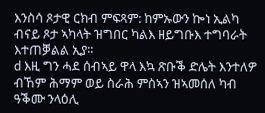እንስሳ ጾታዊ ርክብ ምፍጻም: ከምኡውን ኰነ ኢልካ ብናይ ጾታ ኣካላት ዝግበር ካልእ ዘይግቡእ ተግባራት እተጠቓልል ኢያ።
d እዚ ግን ሓደ ሰብኣይ ዋላ እኳ ጽቡቕ ድሌት እንተለዎ ብኸም ሕማም ወይ ስራሕ ምስኣን ዝኣመሰለ ካብ ዓቕሙ ንላዕሊ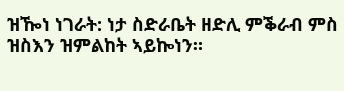ዝዀነ ነገራት: ነታ ስድራቤት ዘድሊ ምቕራብ ምስ ዝስእን ዝምልከት ኣይኰነን።